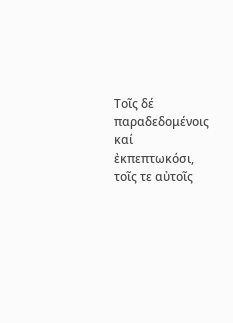Τοῖς δέ παραδεδομένοις καί ἐκπεπτωκόσι, τοῖς τε αὐτοῖς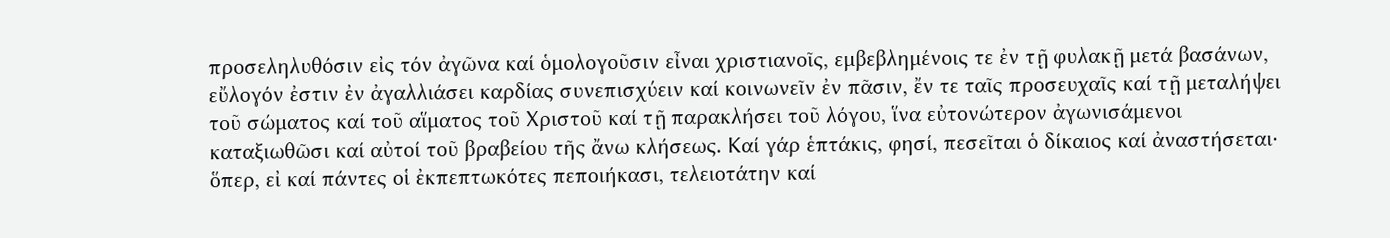προσεληλυθόσιν εἰς τόν ἀγῶνα καί ὁμολογοῦσιν εἶναι χριστιανοῖς, εμβεβλημένοις τε ἐν τῇ φυλακῇ μετά βασάνων, εὔλογόν ἐστιν ἐν ἀγαλλιάσει καρδίας συνεπισχύειν καί κοινωνεῖν ἐν πᾶσιν, ἔν τε ταῖς προσευχαῖς καί τῇ μεταλήψει τοῦ σώματος καί τοῦ αἵματος τοῦ Χριστοῦ καί τῇ παρακλήσει τοῦ λόγου, ἵνα εὐτονώτερον ἀγωνισάμενοι καταξιωθῶσι καί αὐτοί τοῦ βραβείου τῆς ἄνω κλήσεως. Καί γάρ ἑπτάκις, φησί, πεσεῖται ὁ δίκαιος καί ἀναστήσεται· ὅπερ, εἰ καί πάντες οἱ ἐκπεπτωκότες πεποιήκασι, τελειοτάτην καί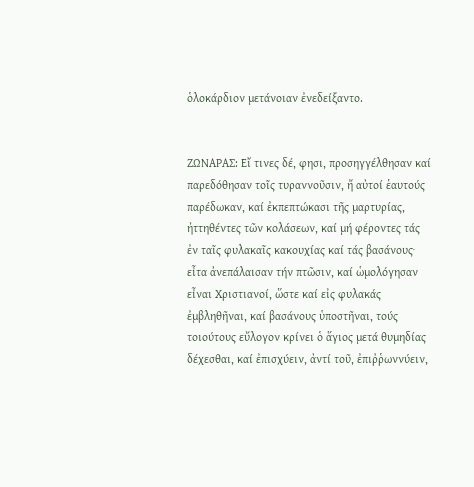ὁλοκάρδιον μετάνοιαν ἐνεδείξαντο.


ΖΩΝΑΡΑΣ: Εἴ τινες δέ, φησι, προσηγγέλθησαν καί παρεδόθησαν τοῖς τυραννοῦσιν, ἤ αὐτοί ἑαυτούς παρέδωκαν, καί ἐκπεπτώκασι τῆς μαρτυρίας, ἠττηθέντες τῶν κολάσεων, καί μή φέροντες τάς ἐν ταῖς φυλακαῖς κακουχίας καί τάς βασάνους∙ εἶτα ἀνεπάλαισαν τήν πτῶσιν, καί ὡμολόγησαν εἶναι Χριστιανοί, ὥστε καί εἰς φυλακάς ἐμβληθῆναι, καί βασάνους ὑποστῆναι, τούς τοιούτους εὔλογον κρίνει ὁ ἅγιος μετά θυμηδίας δέχεσθαι, καί ἐπισχύειν, ἀντί τοῦ, ἐπιῤῥωννύειν,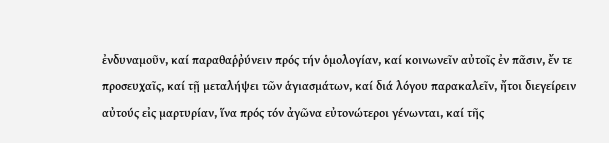ἐνδυναμοῦν, καί παραθαῥῤύνειν πρός τήν ὁμολογίαν, καί κοινωνεῖν αὐτοῖς ἐν πᾶσιν, ἔν τε προσευχαῖς, καί τῇ μεταλήψει τῶν ἁγιασμάτων, καί διά λόγου παρακαλεῖν, ἤτοι διεγείρειν αὐτούς εἰς μαρτυρίαν, ἵνα πρός τόν ἀγῶνα εὐτονώτεροι γένωνται, καί τῆς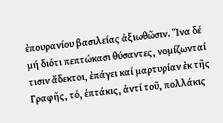ἐπουρανίου βασιλείας ἀξιωθῶσιν. Ἵνα δέ μή διότι πεπτώκασι θύσαντες, νομίζωνταί τισιν ἄδεκτοι, ἐπάγει καί μαρτυρίαν ἐκ τῆς Γραφῆς, τό, ἑπτάκις, ἀντί τοῦ, πολλάκις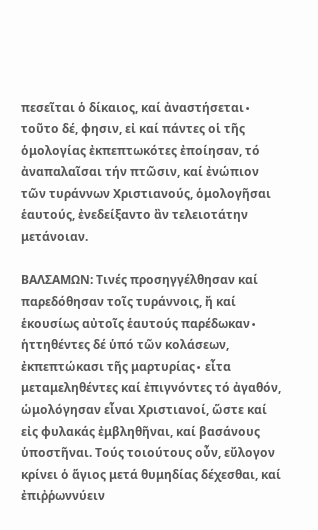πεσεῖται ὁ δίκαιος, καί ἀναστήσεται∙ τοῦτο δέ, φησιν, εἰ καί πάντες οἱ τῆς ὁμολογίας ἐκπεπτωκότες ἐποίησαν, τό ἀναπαλαῖσαι τήν πτῶσιν, καί ἐνώπιον τῶν τυράννων Χριστιανούς, ὁμολογῆσαι ἑαυτούς, ἐνεδείξαντο ἂν τελειοτάτην μετάνοιαν.

ΒΑΛΣΑΜΩΝ: Τινές προσηγγέλθησαν καί παρεδόθησαν τοῖς τυράννοις, ἤ καί ἑκουσίως αὐτοῖς ἑαυτούς παρέδωκαν∙ ἡττηθέντες δέ ὑπό τῶν κολάσεων, ἐκπεπτώκασι τῆς μαρτυρίας∙ εἶτα μεταμεληθέντες καί ἐπιγνόντες τό ἀγαθόν, ὡμολόγησαν εἶναι Χριστιανοί, ὥστε καί εἰς φυλακάς ἐμβληθῆναι, καί βασάνους ὑποστῆναι. Τούς τοιούτους οὖν, εὔλογον κρίνει ὁ ἅγιος μετά θυμηδίας δέχεσθαι, καί ἐπιῤῥωννύειν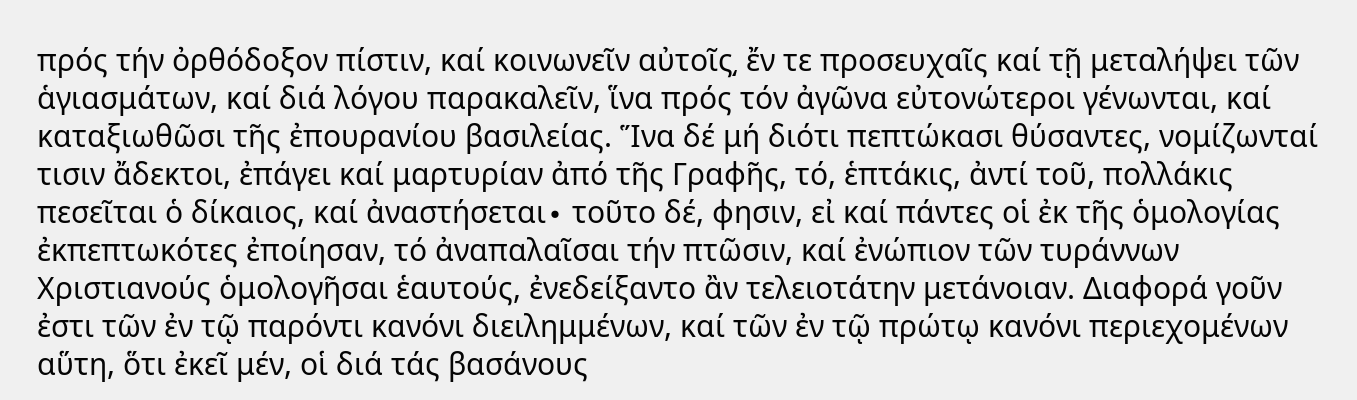πρός τήν ὀρθόδοξον πίστιν, καί κοινωνεῖν αὐτοῖς͵ ἔν τε προσευχαῖς καί τῇ μεταλήψει τῶν ἁγιασμάτων, καί διά λόγου παρακαλεῖν, ἵνα πρός τόν ἀγῶνα εὐτονώτεροι γένωνται, καί καταξιωθῶσι τῆς ἐπουρανίου βασιλείας. Ἵνα δέ μή διότι πεπτώκασι θύσαντες, νομίζωνταί τισιν ἄδεκτοι, ἐπάγει καί μαρτυρίαν ἀπό τῆς Γραφῆς, τό, ἑπτάκις, ἀντί τοῦ, πολλάκις πεσεῖται ὁ δίκαιος, καί ἀναστήσεται∙ τοῦτο δέ, φησιν, εἰ καί πάντες οἱ ἐκ τῆς ὁμολογίας ἐκπεπτωκότες ἐποίησαν, τό ἀναπαλαῖσαι τήν πτῶσιν, καί ἐνώπιον τῶν τυράννων Χριστιανούς ὁμολογῆσαι ἑαυτούς, ἐνεδείξαντο ἂν τελειοτάτην μετάνοιαν. Διαφορά γοῦν ἐστι τῶν ἐν τῷ παρόντι κανόνι διειλημμένων, καί τῶν ἐν τῷ πρώτῳ κανόνι περιεχομένων αὕτη, ὅτι ἐκεῖ μέν, οἱ διά τάς βασάνους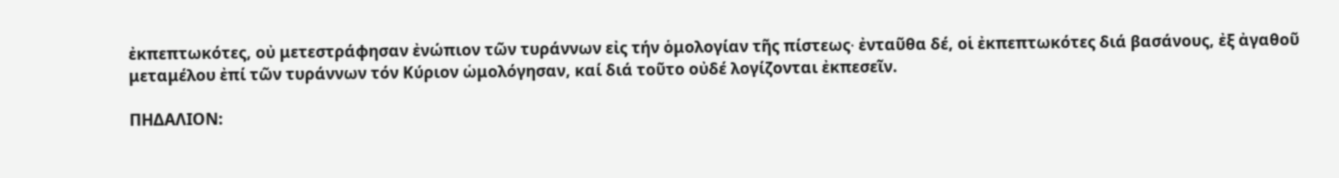ἐκπεπτωκότες, οὐ μετεστράφησαν ἐνώπιον τῶν τυράννων εἰς τήν ὁμολογίαν τῆς πίστεως∙ ἐνταῦθα δέ, οἱ ἐκπεπτωκότες διά βασάνους, ἐξ ἀγαθοῦ μεταμέλου ἐπί τῶν τυράννων τόν Κύριον ὡμολόγησαν, καί διά τοῦτο οὐδέ λογίζονται ἐκπεσεῖν.

ΠΗΔΑΛΙΟΝ: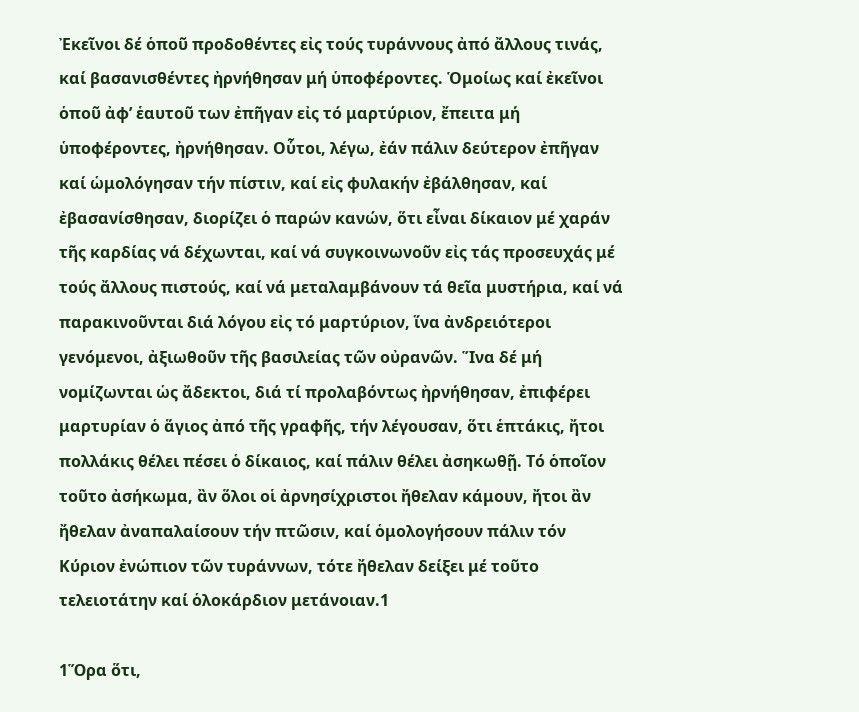Ἐκεῖνοι δέ ὁποῦ προδοθέντες εἰς τούς τυράννους ἀπό ἄλλους τινάς, καί βασανισθέντες ἠρνήθησαν μή ὑποφέροντες. Ὁμοίως καί ἐκεῖνοι ὁποῦ ἀφ’ ἑαυτοῦ των ἐπῆγαν εἰς τό μαρτύριον, ἔπειτα μή ὑποφέροντες, ἠρνήθησαν. Οὗτοι, λέγω, ἐάν πάλιν δεύτερον ἐπῆγαν καί ὡμολόγησαν τήν πίστιν, καί εἰς φυλακήν ἐβάλθησαν, καί ἐβασανίσθησαν, διορίζει ὁ παρών κανών, ὅτι εἶναι δίκαιον μέ χαράν τῆς καρδίας νά δέχωνται, καί νά συγκοινωνοῦν εἰς τάς προσευχάς μέ τούς ἄλλους πιστούς, καί νά μεταλαμβάνουν τά θεῖα μυστήρια, καί νά παρακινοῦνται διά λόγου εἰς τό μαρτύριον, ἵνα ἀνδρειότεροι γενόμενοι, ἀξιωθοῦν τῆς βασιλείας τῶν οὐρανῶν. Ἵνα δέ μή νομίζωνται ὡς ἄδεκτοι, διά τί προλαβόντως ἠρνήθησαν, ἐπιφέρει μαρτυρίαν ὁ ἅγιος ἀπό τῆς γραφῆς, τήν λέγουσαν, ὅτι ἑπτάκις, ἤτοι πολλάκις θέλει πέσει ὁ δίκαιος, καί πάλιν θέλει ἀσηκωθῇ. Τό ὁποῖον τοῦτο ἀσήκωμα, ἂν ὅλοι οἱ ἀρνησίχριστοι ἤθελαν κάμουν, ἤτοι ἂν ἤθελαν ἀναπαλαίσουν τήν πτῶσιν, καί ὁμολογήσουν πάλιν τόν Κύριον ἐνώπιον τῶν τυράννων, τότε ἤθελαν δείξει μέ τοῦτο τελειοτάτην καί ὁλοκάρδιον μετάνοιαν.1

1Ὅρα ὅτι,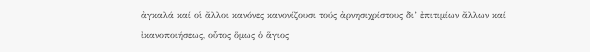ἀγκαλά καί οἱ ἄλλοι κανόνες κανονίζουσι τούς ἀρνησιχρίστους δι’ ἐπιτιμίων ἄλλων καί ἰκανοποιήσεως, οὗτος ὅμως ὁ ἅγιος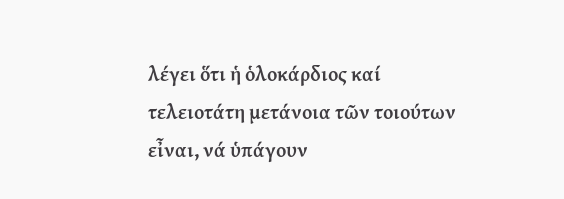λέγει ὅτι ἡ ὁλοκάρδιος καί τελειοτάτη μετάνοια τῶν τοιούτων εἶναι, νά ὑπάγουν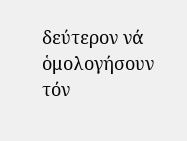δεύτερον νά ὁμολογήσουν τόν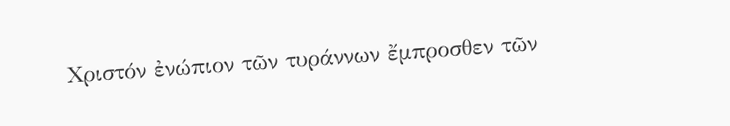Χριστόν ἐνώπιον τῶν τυράννων ἔμπροσθεν τῶν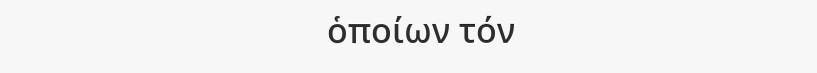ὁποίων τόν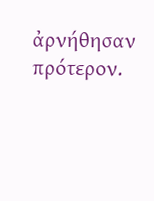ἀρνήθησαν πρότερον.